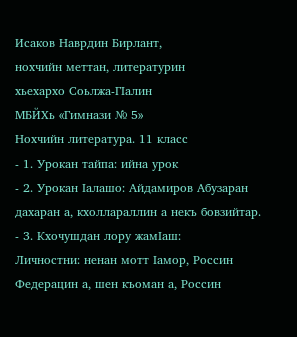Исаков Наврдин Бирлант,
нохчийн меттан, литературин
хьехархо Соьлжа-ГIалин
МБЙХь «Гимнази № 5»
Нохчийн литература. 11 класс
- 1. Урокан тайпа: ийна урок
- 2. Урокан Iалашо: Айдамиров Абузаран дахаран а, кхоллараллин а некъ бовзийтар.
- 3. Кхочушдан лору жамIаш:
Личностни: ненан мотт Iамор, Россин Федерацин а, шен къоман а, Россин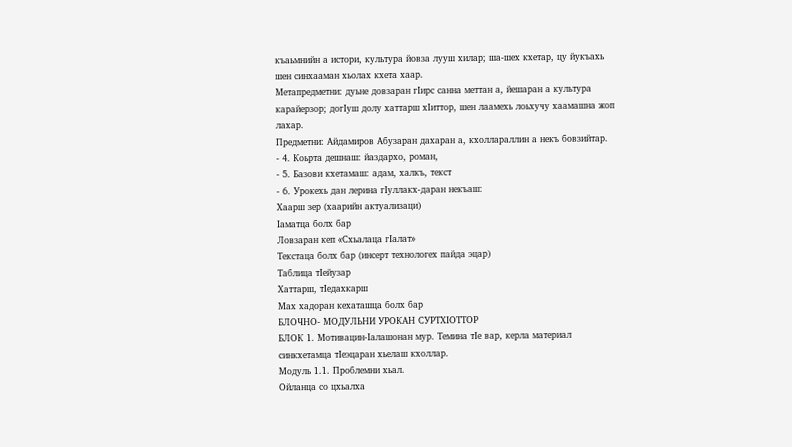къаьмнийн а истори, культура йовза лууш хилар; ша-шех кхетар, цу йукъахь шен синхааман хьолах кхета хаар.
Метапредметни: дуьне довзаран гIирс санна меттан а, йешаран а культура карайерзор; догIуш долу хаттарш хIиттор, шен лаамехь лоьхучу хаамашна жоп лахар.
Предметни: Айдамиров Абузаран дахаран а, кхоллараллин а некъ бовзийтар.
- 4. Коьрта дешнаш: йаздархо, роман,
- 5. Базови кхетамаш: адам, халкъ, текст
- 6. Урокехь дан лерина гIуллакх-даран некъаш:
Хаарш зер (хаарийн актуализаци)
Iаматца болх бар
Ловзаран кеп «Схьалаца гIалат»
Текстаца болх бар (инсерт технологех пайда эцар)
Таблица тIейузар
Хаттарш, тIедахкарш
Мах хадоран кехаташца болх бар
БЛОЧНО- МОДУЛЬНИ УРОКАН СУРТХIОТТОР
БЛОК 1. Мотивацин-Iалашонан мур. Темина тIе вар, керла материал синкхетамца тIеэцаран хьелаш кхоллар.
Модуль 1.1. Проблемни хьал.
Ойланца со цхьалха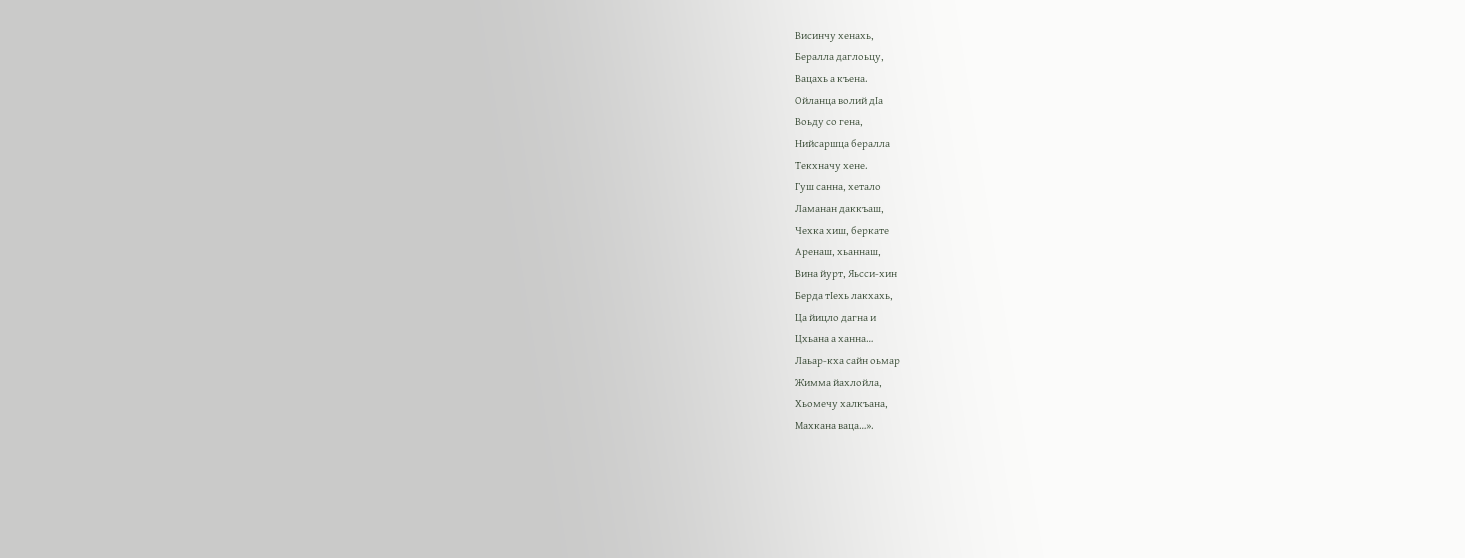Висинчу хенахь,
Бералла даглоьцу,
Вацахь а къена.
Ойланца волий дIа
Воьду со гена,
Нийсаршца бералла
Текхначу хене.
Гуш санна, хетало
Ламанан даккъаш,
Чехка хиш, беркате
Аренаш, хьаннаш,
Вина йурт, Яьсси-хин
Берда тIехь лакхахь,
Ца йицло дагна и
Цхьана а ханна…
Лаьар-кха caйн оьмар
Жимма йахлойла,
Хьомечу халкъана,
Махкана ваца…».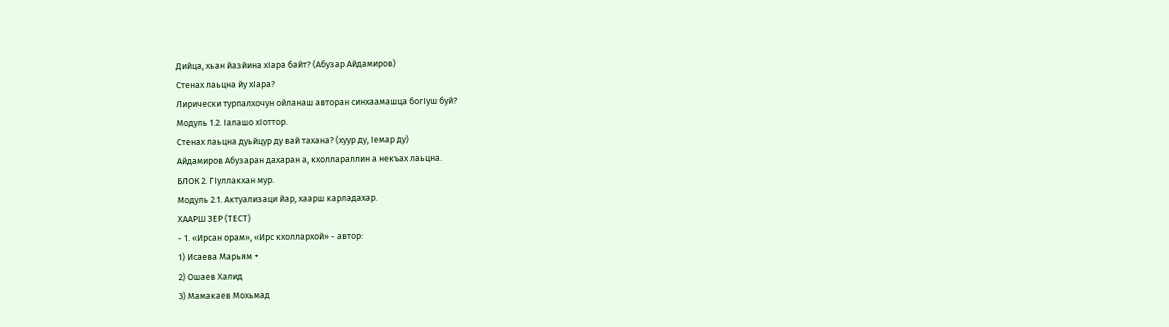Дийца, хьан йазйина хIара байт? (Абузар Айдамиров)
Стенах лаьцна йу хIара?
Лирически турпалхочун ойланаш авторан синхаамашца богIуш буй?
Модуль 1.2. Iалашо хIоттор.
Стенах лаьцна дуьйцур ду вай тахана? (хуур ду, Iемар ду)
Айдамиров Абузаран дахаран а, кхоллараллин а некъах лаьцна.
БЛОК 2. ГIуллакхан мур.
Модуль 2.1. Актуализаци йар, хаарш карладахар.
ХААРШ ЗЕР (ТЕСТ)
- 1. «Ирсан орам», «Ирс кхоллархой» - автор:
1) Исаева Марьям +
2) Ошаев Халид
3) Мамакаев Мохьмад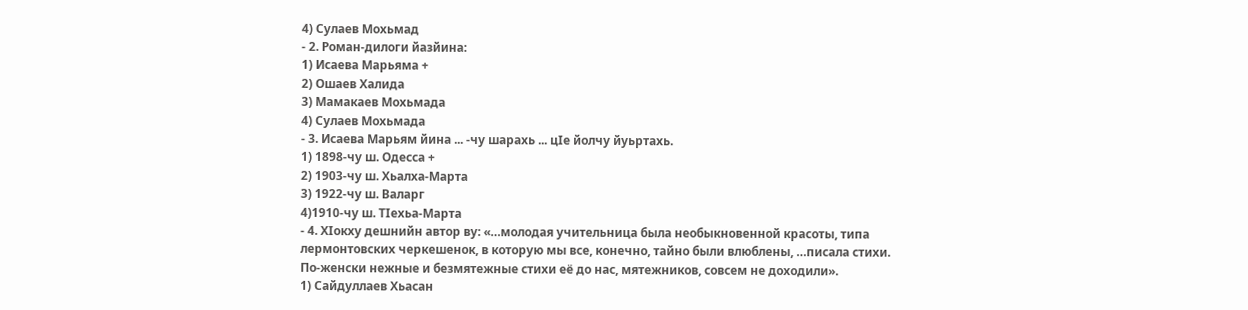4) Сулаев Мохьмад
- 2. Роман-дилоги йазйина:
1) Исаева Марьяма +
2) Ошаев Халида
3) Мамакаев Мохьмада
4) Сулаев Мохьмада
- 3. Исаева Марьям йина ... -чу шарахь ... цIе йолчу йуьртахь.
1) 1898-чу ш. Одесса +
2) 1903-чу ш. Хьалха-Марта
3) 1922-чу ш. Валарг
4)1910-чу ш. ТIехьа-Марта
- 4. ХIокху дешнийн автор ву: «…молодая учительница была необыкновенной красоты, типа лермонтовских черкешенок, в которую мы все, конечно, тайно были влюблены, …писала стихи.
По-женски нежные и безмятежные стихи её до нас, мятежников, совсем не доходили».
1) Сайдуллаев Хьасан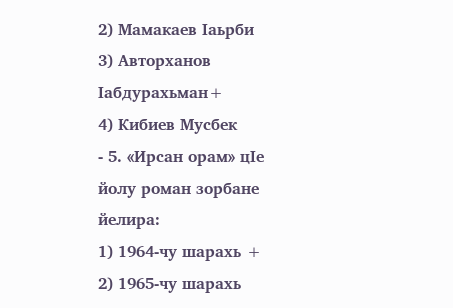2) Мамакаев Iаьрби
3) Авторханов Iабдурахьман+
4) Кибиев Мусбек
- 5. «Ирсан орам» цIе йолу роман зорбане йелира:
1) 1964-чу шарахь +
2) 1965-чу шарахь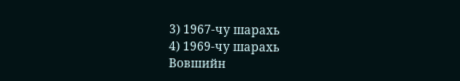3) 1967-чу шарахь
4) 1969-чу шарахь
Вовшийн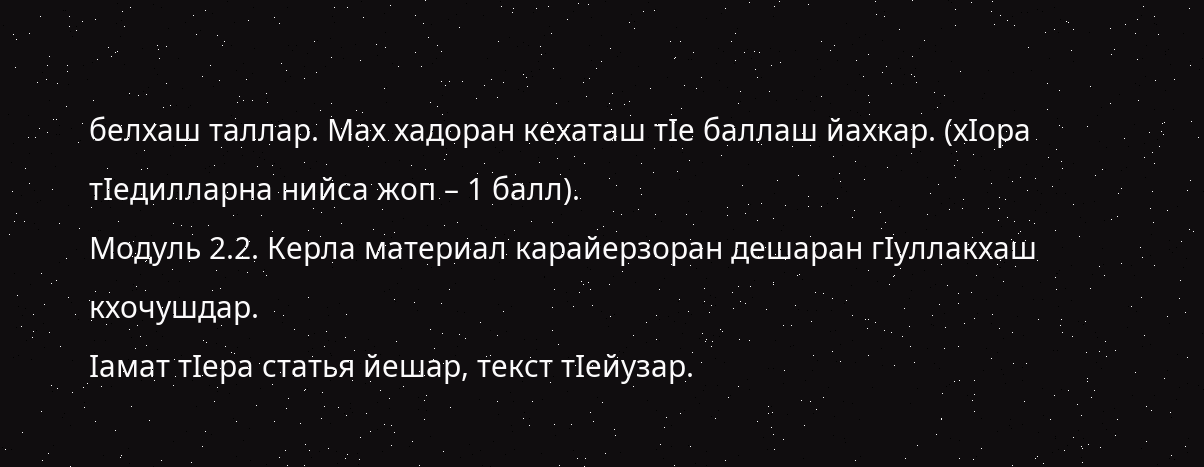белхаш таллар. Мах хадоран кехаташ тIе баллаш йахкар. (хIора тIедилларна нийса жоп – 1 балл).
Модуль 2.2. Керла материал карайерзоран дешаран гIуллакхаш кхочушдар.
Iамат тIера статья йешар, текст тIейузар.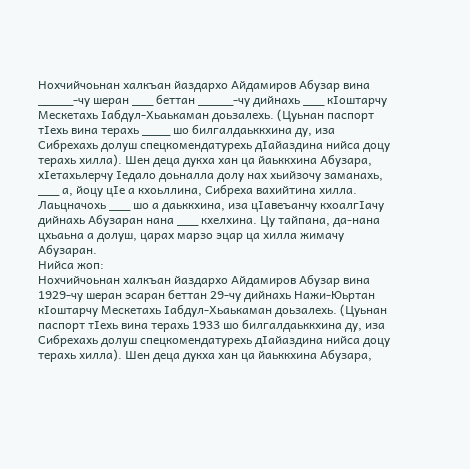Нохчийчоьнан халкъан йаздархо Айдамиров Абузар вина _____-чу шеран ___ беттан _____-чу дийнахь ___ кIоштарчу Мескетахь Iабдул-Хьаькаман доьзалехь. (Цуьнан паспорт тIехь вина терахь ____ шо билгалдаьккхина ду, иза Сибрехахь долуш спецкомендатурехь дIайаздина нийса доцу терахь хилла). Шен деца дукха хан ца йаьккхина Абузара, хIетахьлерчу Iедало доьналла долу нах хьийзочу заманахь, ___ а, йоцу цIе а кхоьллина, Сибреха вахийтина хилла. Лаьцначохь ___ шо а даьккхина, иза цIавеъанчу кхоалгIачу дийнахь Абузаран нана ___ кхелхина. Цу тайпана, да-нана цхьаьна а долуш, царах марзо эцар ца хилла жимачу Абузаран.
Нийса жоп:
Нохчийчоьнан халкъан йаздархо Айдамиров Абузар вина 1929-чу шеран эсаран беттан 29-чу дийнахь Нажи-Юьртан кIоштарчу Мескетахь Iабдул-Хьаькаман доьзалехь. (Цуьнан паспорт тIехь вина терахь 1933 шо билгалдаьккхина ду, иза Сибрехахь долуш спецкомендатурехь дIайаздина нийса доцу терахь хилла). Шен деца дукха хан ца йаьккхина Абузара,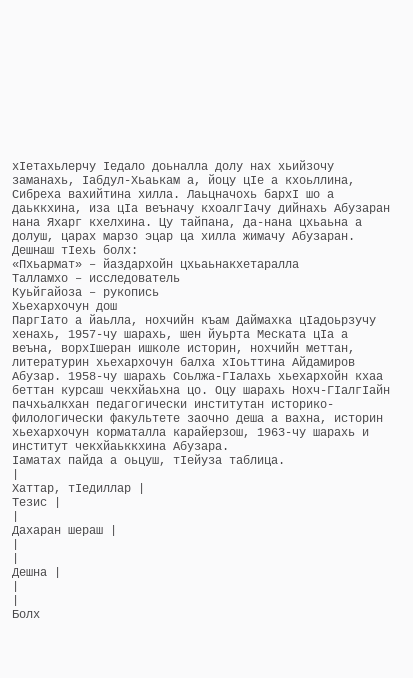хIетахьлерчу Iедало доьналла долу нах хьийзочу заманахь, Iабдул-Хьаькам а, йоцу цIе а кхоьллина, Сибреха вахийтина хилла. Лаьцначохь бархI шо а даьккхина, иза цIа веъначу кхоалгIачу дийнахь Абузаран нана Яхарг кхелхина. Цу тайпана, да-нана цхьаьна а долуш, царах марзо эцар ца хилла жимачу Абузаран.
Дешнаш тIехь болх:
«Пхьармат» – йаздархойн цхьаьнакхетаралла
Талламхо – исследователь
Куьйгайоза – рукопись
Хьехархочун дош
ПаргIато а йаьлла, нохчийн къам Даймахка цIадоьрзучу хенахь, 1957-чу шарахь, шен йуьрта Меската цIа а веъна, ворхIшеран ишколе историн, нохчийн меттан, литературин хьехархочун балха хIоьттина Айдамиров Абузар. 1958-чу шарахь Соьлжа-ГIалахь хьехархойн кхаа беттан курсаш чекхйаьхна цо. Оцу шарахь Нохч-ГIалгIайн пачхьалкхан педагогически институтан историко-филологически факультете заочно деша а вахна, историн хьехархочун корматалла карайерзош, 1963-чу шарахь и институт чекхйаьккхина Абузара.
Iаматах пайда а оьцуш, тIейуза таблица.
|
Хаттар, тIедиллар |
Тезис |
|
Дахаран шераш |
|
|
Дешна |
|
|
Болх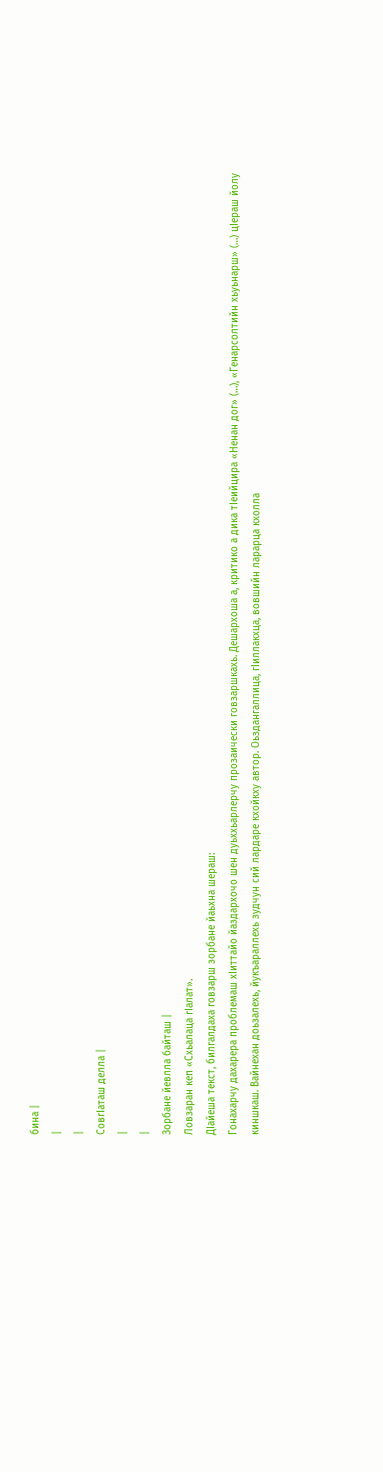бина |
|
|
СовгIаташ делла |
|
|
Зорбане йевлла байташ |
Ловзаран кеп «Схьалаца гIалат».
ДIайеша текст, билгалдаха говзарш зорбане йаьхна шераш:
Гонахарчу дахарера проблемаш хIиттайо йаздархочо шен дуьххьарлерчу прозаически говзаршкахь. Дешархоша а, критико а дика тIеийцира «Ненан дог» (…), «Генарсолтийн хьуьнарш» (…) цIераш йолу киншкаш. Вайнехан доьзалехь, йукъараллехь зудчун сий лардаре кхойкху автор. Оьздангаллица, гIиллакхца, вовшийн ларарца кхолла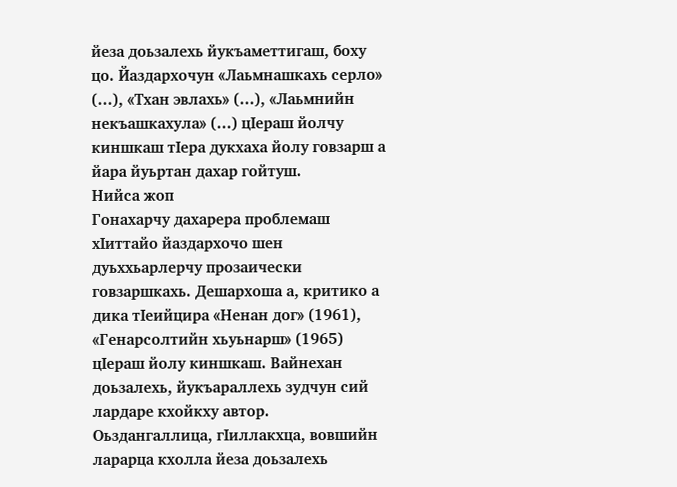йеза доьзалехь йукъаметтигаш, боху цо. Йаздархочун «Лаьмнашкахь серло» (…), «Тхан эвлахь» (…), «Лаьмнийн некъашкахула» (…) цIераш йолчу киншкаш тIера дукхаха йолу говзарш а йара йуьртан дахар гойтуш.
Нийса жоп
Гонахарчу дахарера проблемаш хIиттайо йаздархочо шен дуьххьарлерчу прозаически говзаршкахь. Дешархоша а, критико а дика тIеийцира «Ненан дог» (1961), «Генарсолтийн хьуьнарш» (1965) цIераш йолу киншкаш. Вайнехан доьзалехь, йукъараллехь зудчун сий лардаре кхойкху автор. Оьздангаллица, гIиллакхца, вовшийн ларарца кхолла йеза доьзалехь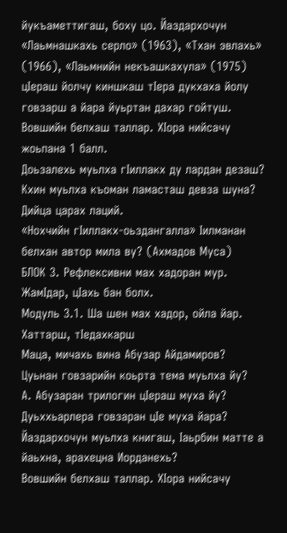йукъаметтигаш, боху цо. Йаздархочун «Лаьмнашкахь серло» (1963), «Тхан эвлахь» (1966), «Лаьмнийн некъашкахула» (1975) цIераш йолчу киншкаш тIера дукхаха йолу говзарш а йара йуьртан дахар гойтуш.
Вовшийн белхаш таллар. ХIора нийсачу жоьпана 1 балл.
Доьзалехь муьлха гIиллакх ду лардан дезаш?
Кхин муьлха къоман ламасташ девза шуна? Дийца царах лаций.
«Нохчийн гIиллакх-оьздангалла» Iилманан белхан автор мила ву? (Ахмадов Муса)
БЛОК 3. Рефлексивни мах хадоран мур. ЖамIдар, цIахь бан болх.
Модуль 3.1. Ша шен мах хадор, ойла йар.
Хаттарш, тIедахкарш
Маца, мичахь вина Абузар Айдамиров?
Цуьнан говзарийн коьрта тема муьлха йу?
А. Абузаран трилогин цIераш муха йу?
Дуьххьарлера говзаран цIе муха йара?
Йаздархочун муьлха книгаш, Iаьрбин матте а йаьхна, арахецна Иорданехь?
Вовшийн белхаш таллар. ХIора нийсачу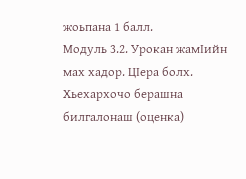жоьпана 1 балл.
Модуль 3.2. Урокан жамIийн мах хадор. ЦIера болх.
Хьехархочо берашна билгалонаш (оценка)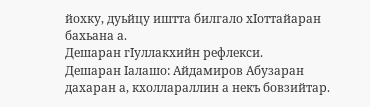йохку, дуьйцу иштта билгало хIоттайаран бахьана а.
Дешаран гIуллакхийн рефлекси.
Дешаран Iалашо: Айдамиров Абузаран дахаран а, кхоллараллин а некъ бовзийтар.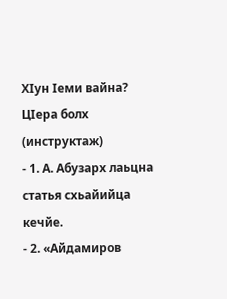ХIун Iеми вайна?
ЦIера болх (инструктаж)
- 1. А. Абузарх лаьцна статья схьайийца кечйе.
- 2. «Айдамиров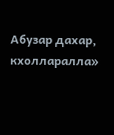Абузар дахар, кхолларалла»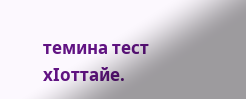темина тест хIоттайе.